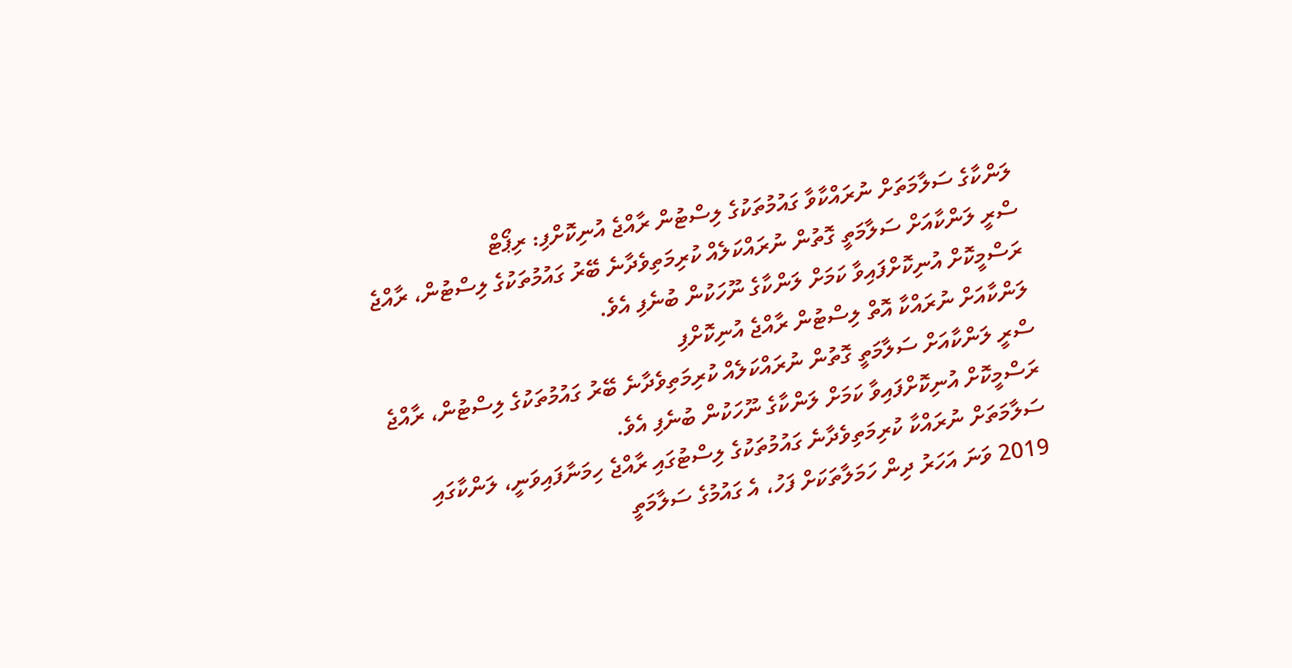ލަންކާގެ ސަލާމަތަށް ނުރައްކާވާ ގައުމުތަކުގެ ލިސްޓުން ރާއްޖެ އުނިކޮށްފި: ރިޕޯޓް
ސްރީ ލަންކާއަށް ސަލާމަތީ ގޮތުން ނުރައްކަލެއް ކުރިމަތިވެދާނެ ބޭރު ގައުމުތަކުގެ ލިސްޓުން، ރާއްޖެ ރަސްމީކޮށް އުނިކޮށްފައިވާ ކަމަށް ލަންކާގެ ނޫހަކުން ބުނެފި އެވެ.
ލަންކާއަށް ނުރައްކާ އޮތް ލިސްޓުން ރާއްޖެ އުނިކޮށްފި
ސްރީ ލަންކާއަށް ސަލާމަތީ ގޮތުން ނުރައްކަލެއް ކުރިމަތިވެދާނެ ބޭރު ގައުމުތަކުގެ ލިސްޓުން، ރާއްޖެ ރަސްމީކޮށް އުނިކޮށްފައިވާ ކަމަށް ލަންކާގެ ނޫހަކުން ބުނެފި އެވެ.
ސަލާމަތަށް ނުރައްކާ ކުރިމަތިވެދާނެ ގައުމުތަކުގެ ލިސްޓުގައި ރާއްޖެ ހިމަނާފައިވަނީ، ލަންކާގައި 2019 ވަނަ އަހަރު ދިން ހަމަލާތަކަށް ފަހު، އެ ގައުމުގެ ސަލާމަތީ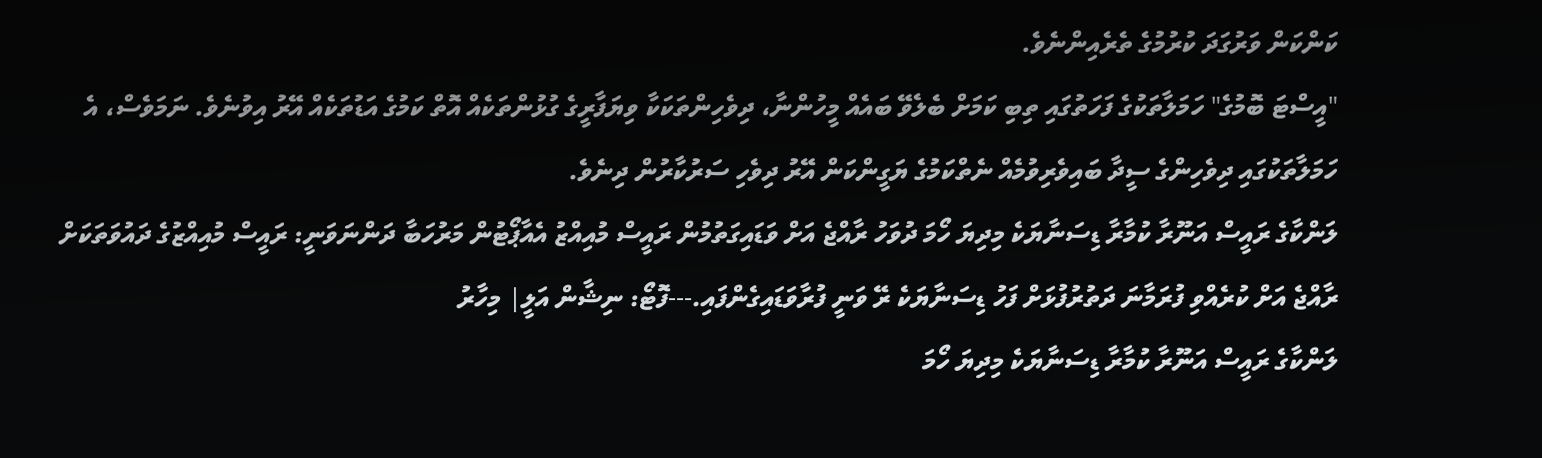ކަންކަން ވަރުގަދަ ކުރުމުގެ ތެރެއިންނެވެ.
"އީސްޓަ ބޮމުގެ" ހަމަލާތަކުގެ ފަހަތުގައި ތިބި ކަމަށް ބެލެވޭ ބައެއް މީހުންނާ، ދިވެހިންތަކަކާ ވިޔަފާރީގެ ގުޅުންތަކެއް އޮތް ކަމުގެ އަޑުތަކެއް އޭރު އިވުނެވެ. ނަމަވެސް، އެ ހަމަލާތަކުގައި ދިވެހިންގެ ސީދާ ބައިވެރިވުމެއް ނެތްކަމުގެ ޔަގީންކަން އޭރު ދިވެހި ސަރުކާރުން ދިނެވެ.
ލަންކާގެ ރައީސް އަނޫރާ ކުމާރާ ޑިސަނާޔަކެ މިދިޔަ ހޯމަ ދުވަހު ރާއްޖެ އަށް ވަޑައިގަތުމުން ރައީސް މުއިއްޒު އެއާޕޯޓުން މަރުހަބާ ދަންނަވަނީ: ރައީސް މުއިއްޒުގެ ދައުވަތަކަށް ރާއްޖެ އަށް ކުރެއްވި ފުރަމާނަ ދަތުރުފުޅަށް ފަހު ޑިސަނާޔަކެ ރޭ ވަނީ ފުރާވަޑައިގެންފައި.---ފޮޓޯ: ނިޝާން އަލީ| މިހާރު
ލަންކާގެ ރައީސް އަނޫރާ ކުމާރާ ޑިސަނާޔަކެ މިދިޔަ ހޯމަ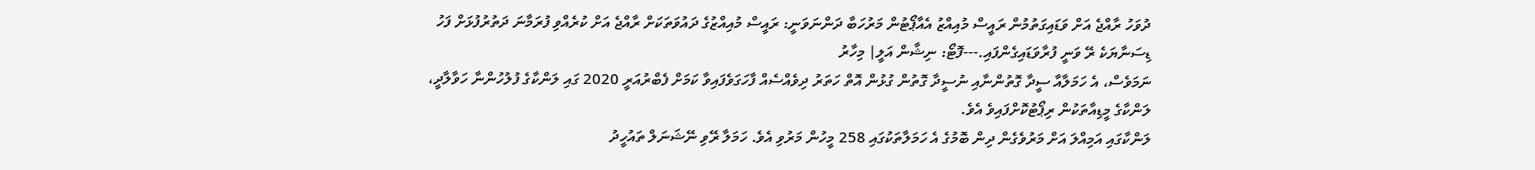ދުވަހު ރާއްޖެ އަށް ވަޑައިގަތުމުން ރައީސް މުއިއްޒު އެއާޕޯޓުން މަރުހަބާ ދަންނަވަނީ: ރައީސް މުއިއްޒުގެ ދައުވަތަކަށް ރާއްޖެ އަށް ކުރެއްވި ފުރަމާނަ ދަތުރުފުޅަށް ފަހު ޑިސަނާޔަކެ ރޭ ވަނީ ފުރާވަޑައިގެންފައި.---ފޮޓޯ: ނިޝާން އަލީ| މިހާރު
ނަމަވެސް، އެ ހަމަލާއާ ސީދާ ގޮތުންނާއި ނުސީދާ ގޮތުން ގުޅުން އޮތް ހަތަރު ދިވެއްސެއް ފާހަގަވެފައިވާ ކަމަށް ފެބްރުއަރީ 2020 ގައި ލަންކާގެ ފުލުހުންނާ ހަވާލާދީ، ލަންކާގެ މީޑިއާތަކުން ރިޕޯޓުކޮށްފައިވެ އެވެ.
ލަންކާގައި އަމިއްލަ އަށް މަރުވެގެން ދިން ބޮމުގެ އެ ހަމަލާތަކުގައި 258 މީހުން މަރުވި އެވެ. ހަމަލާ ރޭވި ނޭޝަނަލް ތައުހީދު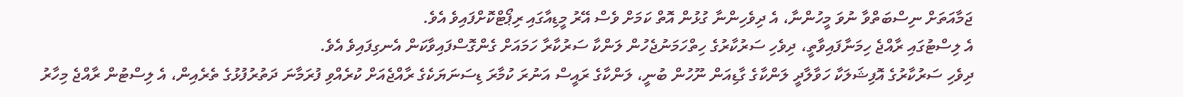ޖަމާއަތަށް ނިސްބަތްވާ ނުވަ މީހުންނާ، އެ ދިވެހިންނާ ގުޅުން އޮތް ކަމަށް ވެސް އޭރު މީޑިއާގައި ރިޕޯޓްކޮށްފައިވެ އެވެ.
އެ ލިސްޓުގައި ރާއްޖެ ހިމަނާފައިވާތީ، ދިވެހި ސަރުކާރުގެ ހިތްހަމަނުޖެހުން ލަންކާ ސަރުކާރާ ހަމައަށް ގެންގޮސްފައިވާކަން އެނގިފައިވެ އެވެ.
ދިވެހި ސަރުކާރުގެ އޮފިޝަލަކާ ހަވާލާދީ ލަންކާގެ ގާޑިއަން ނޫހުން ބުނީ، ލަންކާގެ ރައީސް އަނުރަ ކުމާރަ ޑިސަނަޔަކެގެ ރާއްޖެއަށް ކުރެއްވި ފުރަމާނަ ދަތުރުފުޅުގެ ތެރެއިން، އެ ލިސްޓުން ރާއްޖެ މިހާރު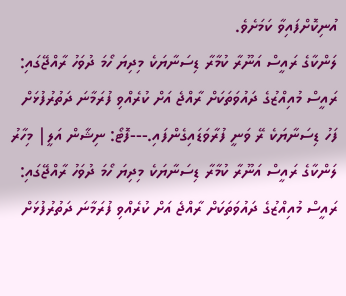އުނިކޮށްފައިވާ ކަމަށެވެ.
ލަންކާގެ ރައީސް އަނޫރާ ކުމާރާ ޑިސަނާޔަކެ މިދިޔަ ހޯމަ ދުވަހު ރާއްޖޭގައި: ރައީސް މުއިއްޒުގެ ދައުވަތަކަށް ރާއްޖެ އަށް ކުރެއްވި ފުރަމާނަ ދަތުރުފުޅަށް ފަހު ޑިސަނާޔަކެ ރޭ ވަނީ ފުރާވަޑައިގެންފައި.---ފޮޓޯ: ނިޝާން އަލީ| މިހާރު
ލަންކާގެ ރައީސް އަނޫރާ ކުމާރާ ޑިސަނާޔަކެ މިދިޔަ ހޯމަ ދުވަހު ރާއްޖޭގައި: ރައީސް މުއިއްޒުގެ ދައުވަތަކަށް ރާއްޖެ އަށް ކުރެއްވި ފުރަމާނަ ދަތުރުފުޅަށް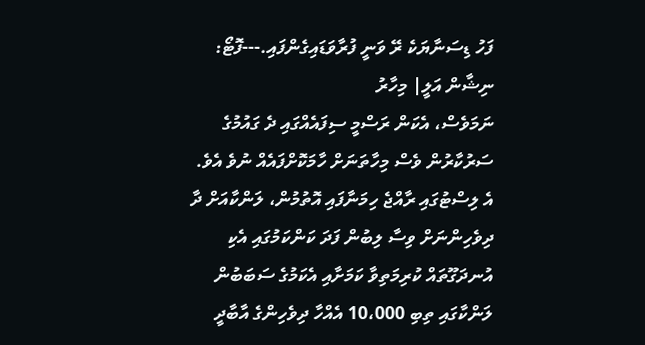ފަހު ޑިސަނާޔަކެ ރޭ ވަނީ ފުރާވަޑައިގެންފައި.---ފޮޓޯ: ނިޝާން އަލީ| މިހާރު
ނަމަވެސް، އެކަން ރަސްމީ ސިފައެއްގައި ދެ ގައުމުގެ ސަރުކާރުން ވެސް މިހާތަނަށް ހާމަކޮށްފައެއް ނުވެ އެވެ.
އެ ލިސްޓުގައި ރާއްޖެ ހިމަނާފައި އޮތުމުން، ލަންކާއަށް ދާ ދިވެހިންނަށް ވިސާ ލިބުން ފަދަ ކަންކަމުގައި އެކި އުނދަގޫތައް ކުރިމަތިވާ ކަމަށާއި އެކަމުގެ ސަބަބުން ލަންކާގައި ތިބި 10،000 އެއްހާ ދިވެހިންގެ އާބާދީ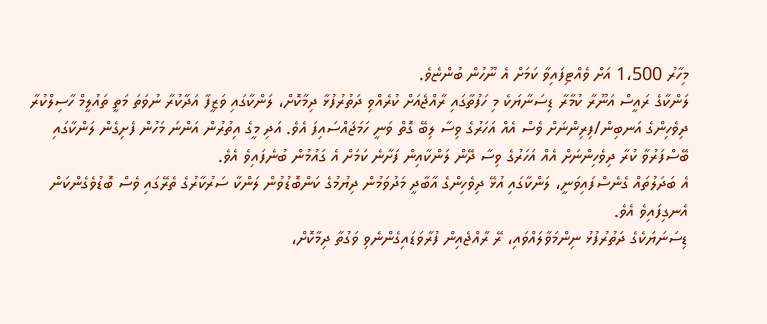މިހާރު 1،500 އަށް ވެއްޓިފައިވާ ކަމަށް އެ ނޫހުން ބުންޏެވެ.
ލަންކާގެ ރައީސް އަނޫރާ ކުމާރާ ޑިސަނާޔަކެ މި ހަފުތާގައި ރާއްޖެއަށް ކުރެއްވި ދަތުރުފުޅާ ދިމާކޮށް، ލަންކާގައި ވަޒީފާ އަދާކުރާ ނުވަތަ މަތީ ތައުލީމް ހާސިލްކުރާ ދިވެހިންގެ އަނބިން/ފިރިންނަށް ވެސް އެއް އަހަރުގެ ވިސާ ލިބޭ ގޮތް ވަނީ ހަމަޖައްސައިފަ އެވެ. އަދި މީގެ އިތުރުން އަންނަ މަހުން ފެށިގެން ލަންކާގައި ބޭސްފަރުވާ ކުރާ ދިވެހިންނަށް އެއް އަހަރުގެ ވިސާ ދޭން ލަންކާއިން ފަށާނެ ކަމަށް އެ ގައުމުން ބުނެފައިވެ އެވެ.
އެ ބަދަލުތައް ގެނެސްފައިވަނީ، ލަންކާގައި އުޅޭ ދިވެހިންގެ އާބާދީ މަދުވަމުން ދިޔުމުގެ ކަންބޮޑުވުން ލަންކާ ސަރުކާރުގެ ތެރޭގައި ވެސް ބޮޑުވެގެންކަން އެނގިފައިވެ އެވެ.
ޑިސަނަޔަކެގެ ދަތުރުފުޅު ނިންމަވާލައްވައި، ރޭ ރާއްޖެއިން ފުރާވަޑައިގެންނެވި ވަގުތާ ދިމާކޮށް،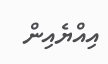އިއްޔެއިން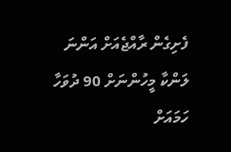ފެށިގެން ރާއްޖެއަށް އަންނަ ލަންކާ މީހުންނަށް 90 ދުވަހާ ހަމައަށް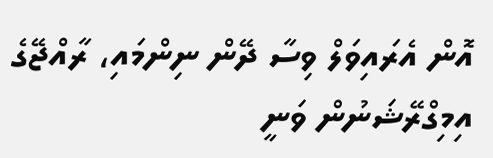އޮން އެރައިވަލް ވިސާ ދޭން ނިންމައި، ރާއްޖޭގެ އިމިގްރޭޝަނުން ވަނީ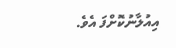އިއުލާނުކޮށްފަ އެވެ.